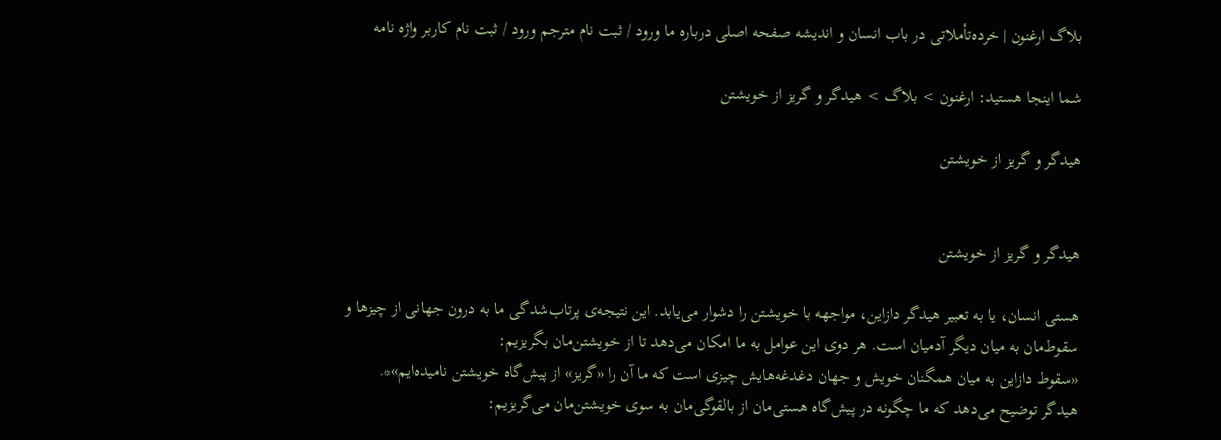بلاگ ارغنون | خرده‌تأملاتی در باب انسان و اندیشه صفحه اصلی درباره ما ورود / ثبت نام مترجم ورود / ثبت نام کاربر واژه نامه

شما اینجا هستید: ارغنون > بلاگ > هیدگر و گریز از خویشتن

هیدگر و گریز از خویشتن


هیدگر و گریز از خویشتن

هستی انسان، یا به تعبیر هیدگر دازاین، مواجهه با خویشتن را دشوار می‌یابد. این نتیجه‌ی پرتاب‌شدگی ما به درون جهانی از چیزها و سقوط‌مان به میان دیگر آدمیان است. هر دوی این عوامل به ما امکان می‌دهد تا از خویشتن‌مان بگریزیم:
«سقوط دازاین به میان همگنان خویش و جهان دغدغه‌هایش چیزی است که ما آن را «گریز» از پیش‌گاه خویشتن نامیده‌ایم»*.
هیدگر توضیح می‌دهد که ما چگونه در پیش‌گاه هستی‌مان از بالقوگی‌مان به‌ سوی خویشتن‌مان می‌گریزیم: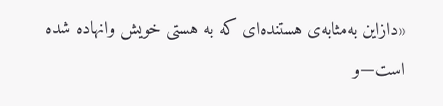«دازاین به‌مثابه‌ی هستنده‌ای که به هستی خویش وانهاده شده است—و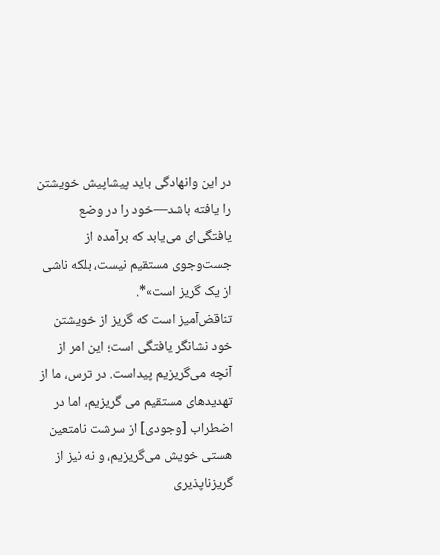در این وانهادگی باید پیشاپیش خویشتن را یافته باشد—خود را در وضع یافتگی‌ای می‌یابد که برآمده از جست‌و‌جوی مستقیم نیست، بلکه ناشی از یک گریز است»*.
تناقض‌آمیز است که گریز از خویشتن خود نشانگر یافتگی است؛ این امر از آنچه می‌گریزیم پیداست. در ترس، ما از تهدیدهای مستقیم می گریزیم، اما در اضطراب [وجودی] از سرشت نامتعین هستی خویش می‌گریزیم، و نه نیز از گریزناپذیری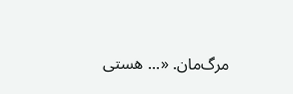مرگ‌مان. «... هستی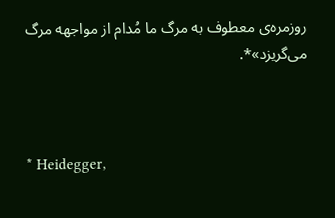روزمره‌ی معطوف به مرگ ما مُدام از مواجهه مرگ می‌گریزد»*.



* Heidegger,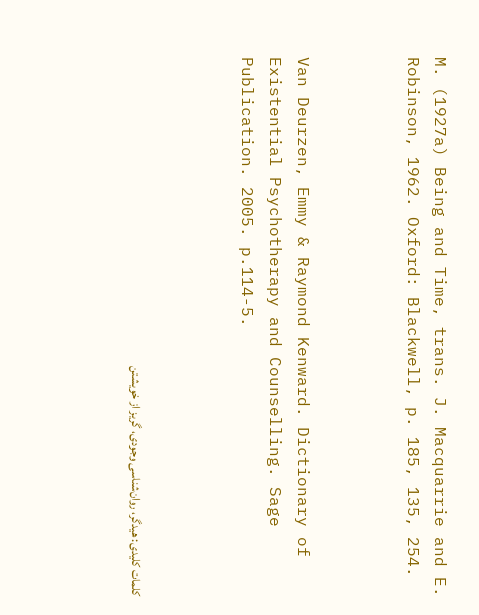M. (1927a) Being and Time, trans. J. Macquarrie and E. Robinson, 1962. Oxford: Blackwell, p. 185, 135, 254.



Van Deurzen, Emmy & Raymond Kenward. Dictionary of Existential Psychotherapy and Counselling. Sage Publication. 2005. p.114-5.



کلمات کلیدی: هیدگر، روان‌شناسی وجودی، گریز از خویشتن